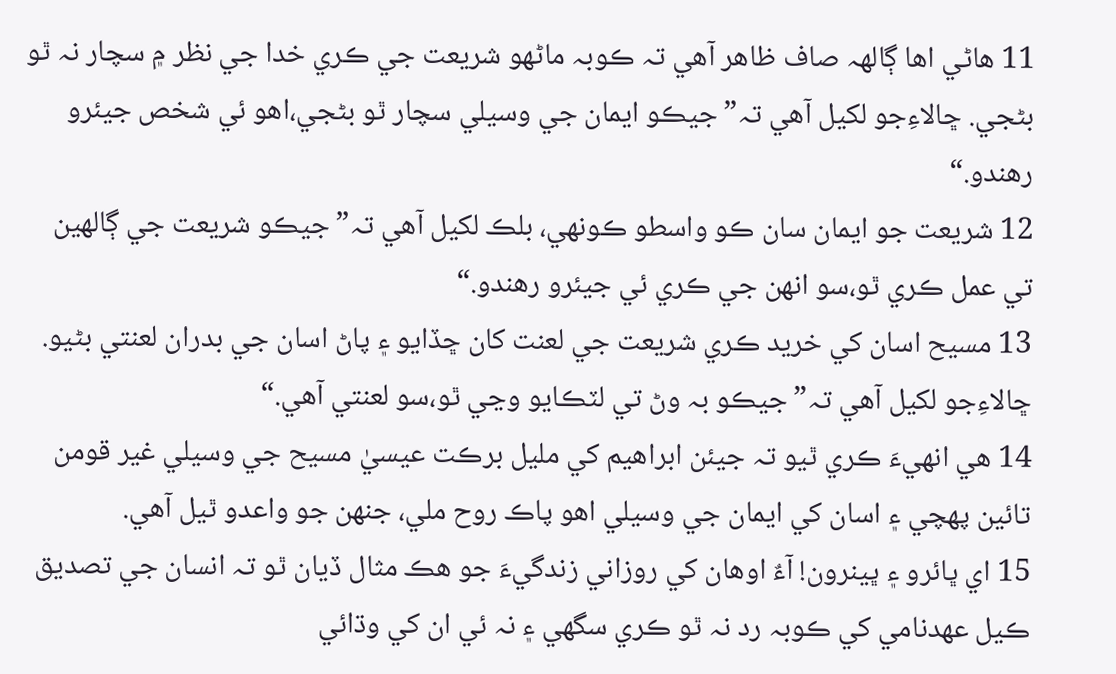11 ھاڻي اھا ڳالھہ صاف ظاھر آھي تہ ڪوبہ ماڻھو شريعت جي ڪري خدا جي نظر ۾ سچار نہ ٿو بڻجي. ڇالاءِجو لکيل آھي تہ”جيڪو ايمان جي وسيلي سچار ٿو بڻجي،اھو ئي شخص جيئرو رھندو.“
12 شريعت جو ايمان سان ڪو واسطو ڪونھي، بلڪ لکيل آھي تہ”جيڪو شريعت جي ڳالھين تي عمل ڪري ٿو،سو انھن جي ڪري ئي جيئرو رھندو.“
13 مسيح اسان کي خريد ڪري شريعت جي لعنت کان ڇڏايو ۽ پاڻ اسان جي بدران لعنتي بڻيو. ڇالاءِجو لکيل آھي تہ”جيڪو بہ وڻ تي لٽڪايو وڃي ٿو،سو لعنتي آھي.“
14 ھي انھيءَ ڪري ٿيو تہ جيئن ابراھيم کي مليل برڪت عيسيٰ مسيح جي وسيلي غير قومن تائين پھچي ۽ اسان کي ايمان جي وسيلي اھو پاڪ روح ملي، جنھن جو واعدو ٿيل آھي.
15 اي ڀائرو ۽ ڀينرون! آءٌ اوھان کي روزاني زندگيءَ جو ھڪ مثال ڏيان ٿو تہ انسان جي تصديق ڪيل عھدنامي کي ڪوبہ رد نہ ٿو ڪري سگھي ۽ نہ ئي ان کي وڌائي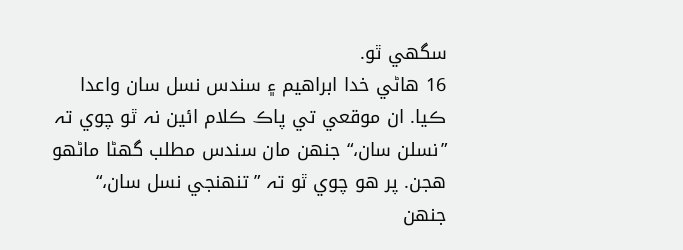سگھي ٿو.
16 ھاڻي خدا ابراھيم ۽ سندس نسل سان واعدا ڪيا. ان موقعي تي پاڪ ڪلام ائين نہ ٿو چوي تہ ”نسلن سان،“ جنھن مان سندس مطلب گھڻا ماڻھو ھجن. پر ھو چوي ٿو تہ ”تنھنجي نسل سان،“ جنھن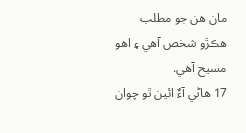مان ھن جو مطلب ھڪڙو شخص آھي ۽ اھو مسيح آھي.
17 ھاڻي آءٌ ائين ٿو چوان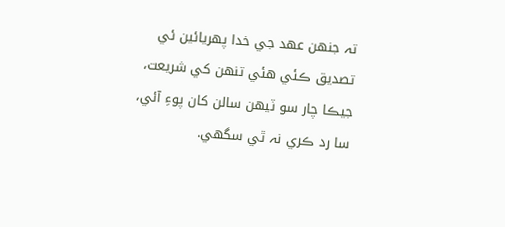تہ جنھن عھد جي خدا پھريائين ئي تصديق ڪئي ھئي تنھن کي شريعت، جيڪا چار سو ٽيھن سالن کان پوءِ آئي، سا رد ڪري نہ ٿي سگھي.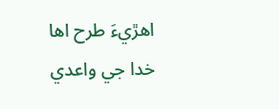اھڙيءَ طرح اھا خدا جي واعدي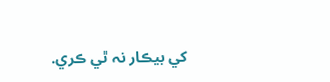کي بيڪار نہ ٿي ڪري.